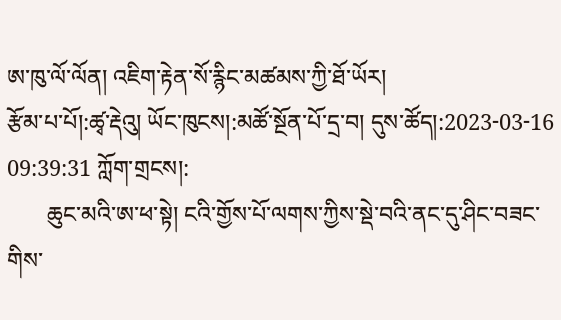ཨ་ཁུ་ལོ་ལོན། འཇིག་རྟེན་སོ་རྙིང་མཚམས་ཀྱི་ཐོ་ཡོར།
རྩོམ་པ་པོ།:ཚྭ་རྡེའུ། ཡོང་ཁུངས།:མཚོ་སྔོན་པོ་དྲ་བ། དུས་ཚོད།:2023-03-16 09:39:31 ཀློག་གྲངས།:
       ཆུང་མའི་ཨ་ཕ་སྟེ། ངའི་གྱོས་པོ་ལགས་ཀྱིས་སྡེ་བའི་ནང་དུ་ཤིང་བཟང་གིས་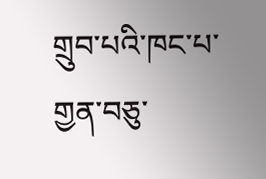གྲུབ་པའི་ཁང་པ་གྱན་བཅུ་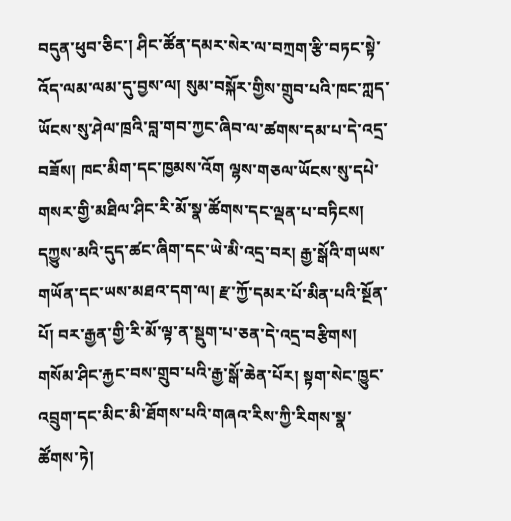བདུན་ཕུབ་ཅིང་། ཤིང་ཚོན་དམར་སེར་ལ་བཀྲག་རྩི་བཏང་སྟེ་འོད་ལམ་ལམ་དུ་བྱས་ལ། སུམ་བསྐོར་གྱིས་གྲུབ་པའི་ཁང་ཀླད་ཡོངས་སུ་ཤེལ་ཁྲའི་བླ་གབ་ཀྱང་ཞིབ་ལ་ཚགས་དམ་པ་དེ་འདྲ་བཟོས། ཁང་མིག་དང་ཁྱམས་འོག ལྷས་གཅལ་ཡོངས་སུ་དཔེ་གསར་གྱི་མཐིལ་ཤིང་རི་མོ་སྣ་ཚོགས་དང་ལྡན་པ་བཏིངས། དཀྱུས་མའི་དུད་ཚང་ཞིག་དང་ཡེ་མི་འདྲ་བར། རྒྱ་སྒོའི་གཡས་གཡོན་དང་ཡས་མཐའ་དག་ལ། རྫ་ཀྱོ་དམར་པོ་མིན་པའི་སྔོན་པོ། བར་རྒྱན་གྱི་རི་མོ་ལྟ་ན་སྡུག་པ་ཅན་དེ་འདྲ་བརྩིགས། གསོམ་ཤིང་རྐྱང་བས་གྲུབ་པའི་རྒྱ་སྒོ་ཆེན་པོར། སྟག་སེང་ཁྱུང་འབྲུག་དང་མིང་མི་ཐོགས་པའི་གཞའ་རིས་ཀྱི་རིགས་སྣ་ཚོགས་ཏེ།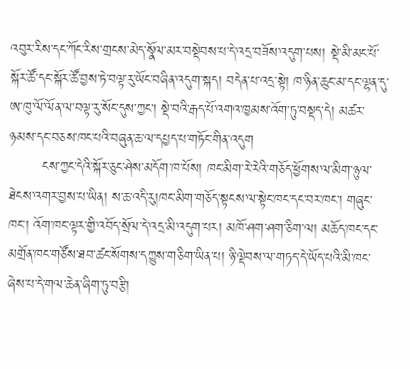འབུར་རིས་དང་ཀོང་རིས་གྲངས་མེད་སྣོལ་མར་བསྡེབས་པ་དེ་འདྲ་བཟོས་འདུག་པས། སྡེ་མི་མང་པོ་སྐོར་ཚོ་དང་སྐོར་ཚོ་བྱས་ཏེ་བལྟ་རུ་ཡོང་བཞིན་འདུག་སྐད། བདེན་པ་འདྲ་སྟེ། ཁ་ཉིན་ཆུང་མ་དང་ལྷན་དུ་ཨ་ཁུ་ལོ་ལོན་ལ་བལྟ་རུ་སོང་དུས་ཀྱང་། སྡེ་བའི་རྒད་པོ་འགའ་ཁྱམས་འོག་ཏུ་བསྡད་དེ། མཚར་ཉམས་དང་བཅས་ཁང་པའི་བཞུན་ཆ་ལ་དཔྱད་པ་གཏོང་གིན་འདུག
       ངས་ཀྱང་དེའི་སྐོར་ཅུང་ཤེས་མདོག་ཁ་པོས། ཁང་མིག་རེ་རེའི་གཅོད་ཕྱོགས་ལ་མིག་ཉུལ་ཐེངས་འགར་བྱས་པ་ཡིན། ས་ཆ་འདི་རུ།ཁང་མིག་གཅོད་སྟངས་ལ་སྟེང་ཁང་དང་བར་ཁང་། གཞུང་ཁང་། འོག་ཁང་ལྟར་གྱི་འབོད་སྲོལ་དེ་འདྲ་མི་འདུག་པར། མཁོ་ཤག་ཤག་ཅིག་ལ། མཆོད་ཁང་དང་མགྲོན་ཁང་གཙོས་ཐབ་ཚང་སོགས་དཀྱུས་གཅིག་ཡིན་པ། ཉི་ལྡེབས་ལ་གཏད་དེ་ཡོད་པའི་མི་ཁང་ཞེས་པ་དེ་གལ་ཆེན་ཞིག་ཏུ་བརྩི།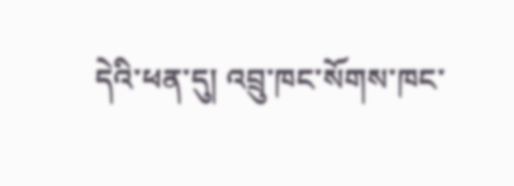དེའི་ཕན་དུ། འབྲུ་ཁང་སོགས་ཁང་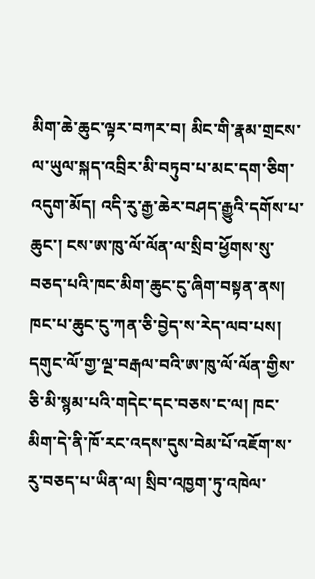མིག་ཆེ་ཆུང་ལྟར་བཀར་བ། མིང་གི་རྣམ་གྲངས་ལ་ཡུལ་སྐད་འབྲིར་མི་བཏུབ་པ་མང་དག་ཅིག་འདུག་མོད། འདི་རུ་རྒྱ་ཆེར་བཤད་རྒྱུའི་དགོས་པ་ཆུང་། ངས་ཨ་ཁུ་ལོ་ལོན་ལ་སྲིབ་ཕྱོགས་སུ་བཅད་པའི་ཁང་མིག་ཆུང་ངུ་ཞིག་བསྟན་ནས། ཁང་པ་ཆུང་ངུ་ཀན་ཅི་བྱེད་ས་རེད་ལབ་པས། དགུང་ལོ་གྱ་ལྔ་བརྒལ་བའི་ཨ་ཁུ་ལོ་ལོན་གྱིས་ཅི་མི་སྙམ་པའི་གདེང་དང་བཅས་ང་ལ། ཁང་མིག་དེ་ནི་ཁོ་རང་འདས་དུས་བེམ་པོ་འཇོག་ས་རུ་བཅད་པ་ཡིན་ལ། སྲིབ་འཁྱག་ཏུ་འཁེལ་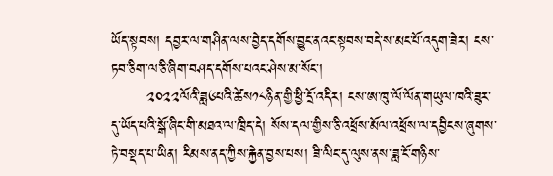ཡོད་སྟབས། དབྱར་ལ་གཤིན་ལས་བྱེད་དགོས་བྱུང་ནའང་སྟབས་བདེ་ས་མང་པོ་འདུག་ཟེར། ངས་ཏབ་ཅིག་ལ་ཅི་ཞིག་བཤད་དགོས་པའང་ཤེས་མ་སོང་།
       ༢༠༢༢ལོའི་ཟླ༦པའི་ཚེས༡༨ཉིན་གྱི་ཕྱི་དྲོ་འདིར། ངས་ཨ་ཁུ་ལོ་ལོན་གཡུལ་ཁའི་ཟུར་དུ་ཡོད་པའི་སྒོ་ཞིང་གི་མཐའ་ལ་ཁྲིད་དེ། སོས་དལ་གྱིས་ཅི་འཕྲོས་མོལ་འཕྲོས་ལ་དབྱིངས་ཞུགས་ཏེ་བསྡད་པ་ཡིན། རིམས་ནད་ཀྱིས་རྐྱེན་བྱས་པས། ཟི་ལིང་དུ་ལུས་ནས་ཟླ་ངོ་གཉིས་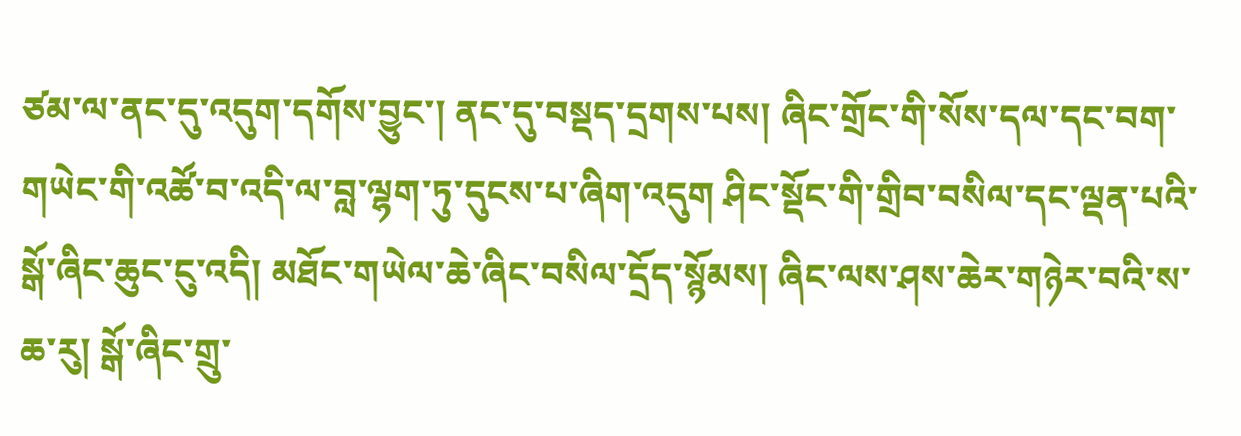ཙམ་ལ་ནང་དུ་འདུག་དགོས་བྱུང་། ནང་དུ་བསྡད་དྲགས་པས། ཞིང་གྲོང་གི་སོས་དལ་དང་བག་གཡེང་གི་འཚོ་བ་འདི་ལ་བླ་ལྷག་ཏུ་དུངས་པ་ཞིག་འདུག ཤིང་སྡོང་གི་གྲིབ་བསིལ་དང་ལྡན་པའི་སྒོ་ཞིང་ཆུང་ངུ་འདི། མཐོང་གཡེལ་ཆེ་ཞིང་བསིལ་དྲོད་སྙོམས། ཞིང་ལས་ཤས་ཆེར་གཉེར་བའི་ས་ཆ་རུ། སྒོ་ཞིང་གྲུ་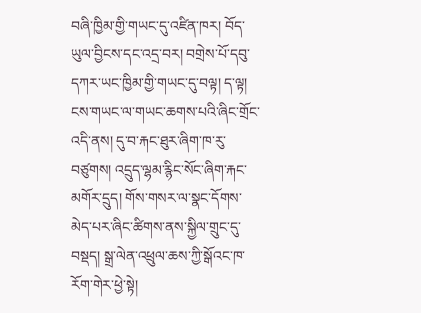བཞི་ཁྱིམ་གྱི་གཡང་དུ་འཛིན་ཁར། བོད་ཡུལ་བྱིངས་དང་འདྲ་བར། བགྲེས་པོ་དབུ་དཀར་ཡང་ཁྱིམ་གྱི་གཡང་དུ་བལྟ། ད་ལྟ། ངས་གཡང་ལ་གཡང་ཆགས་པའི་ཞིང་གྲོང་འདི་ནས། དུ་བ་རྐང་ཐུར་ཞིག་ཁ་རུ་བཙུགས། འདྲུད་ལྷམ་རྙིང་སོང་ཞིག་རྐང་མགོར་དྲུད། གོས་གསར་ལ་སྣང་དོགས་མེད་པར་ཞིང་ཚིགས་ནས་སྐྱིལ་གྲུང་དུ་བསྡད། སྒྲ་ལེན་འཕྲུལ་ཆས་ཀྱི་སྒོའང་ཁ་རོག་གེར་ཕྱེ་སྟེ།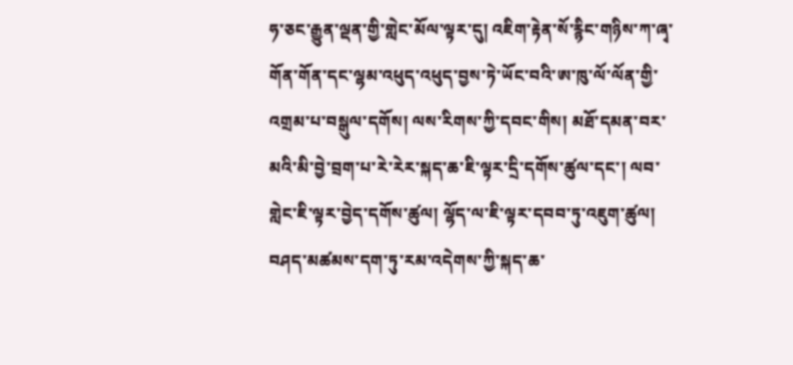ཧ་ཅང་རྒྱུན་ལྡན་གྱི་གླེང་མོལ་ལྟར་དུ། འཇིག་རྟེན་སོ་རྙིང་གཉིས་ཀ་ཞྭ་གོན་གོན་དང་ལྷམ་འཕུད་འཕུད་བྱས་ཏེ་ཡོང་བའི་ཨ་ཁུ་ལོ་ལོན་གྱི་འགྲམ་པ་བསྒུལ་དགོས། ལས་རིགས་ཀྱི་དབང་གིས། མཐོ་དམན་བར་མའི་མི་བྱེ་བྲག་པ་རེ་རེར་སྐད་ཆ་ཇི་ལྟར་དྲི་དགོས་ཚུལ་དང་། ལབ་གླེང་ཇི་ལྟར་བྱེད་དགོས་ཚུལ། ལྷོད་ལ་ཇི་ལྟར་དབབ་ཏུ་འཇུག་ཚུལ། བཤད་མཚམས་དག་ཏུ་རམ་འདེགས་ཀྱི་སྐད་ཆ་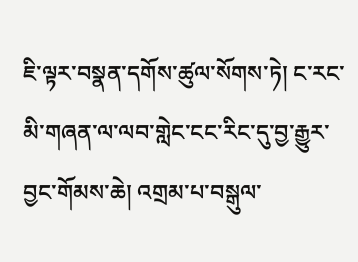ཇི་ལྟར་བསྣན་དགོས་ཚུལ་སོགས་ཏེ། ང་རང་མི་གཞན་ལ་ལབ་གླེང་ངང་རིང་དུ་བྱ་རྒྱུར་བྱང་གོམས་ཆེ། འགྲམ་པ་བསྒུལ་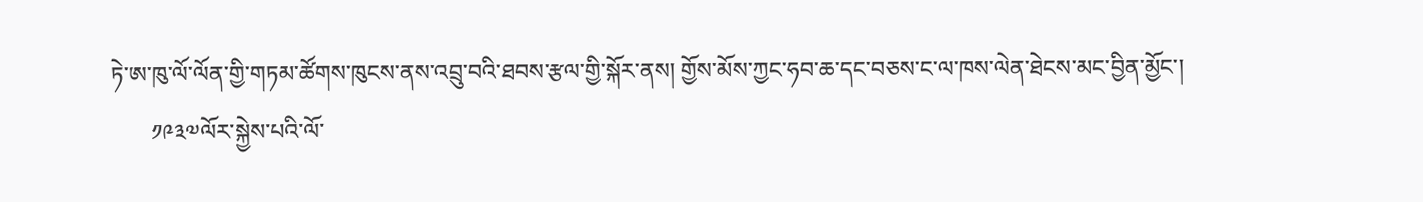ཏེ་ཨ་ཁུ་ལོ་ལོན་གྱི་གཏམ་ཚོགས་ཁུངས་ནས་འབྲུ་བའི་ཐབས་རྩལ་གྱི་སྐོར་ནས། གྱོས་མོས་ཀྱང་ཧབ་ཆ་དང་བཅས་ང་ལ་ཁས་ལེན་ཐེངས་མང་བྱིན་མྱོང་།
       ༡༩༣༧ལོར་སྐྱེས་པའི་ལོ་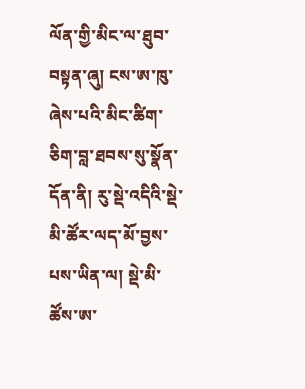ལོན་གྱི་མིང་ལ་ཐུབ་བསྟན་ཞུ། ངས་ཨ་ཁུ་ཞེས་པའི་མིང་ཚིག་ཅིག་བླ་ཐབས་སུ་སྣོན་དོན་ནི། རུ་སྡེ་འདིའི་སྡེ་མི་ཚོར་ལད་མོ་བྱས་པས་ཡིན་ལ། སྡེ་མི་ཚོས་ཨ་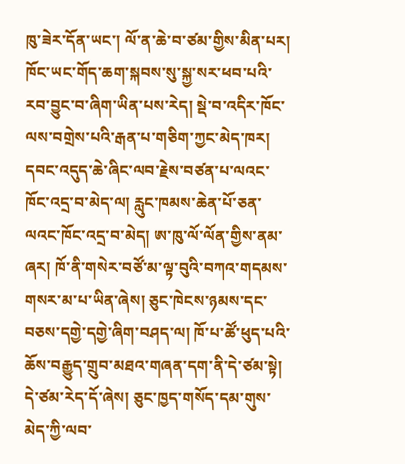ཁུ་ཟེར་དོན་ཡང་། ལོ་ན་ཆེ་བ་ཙམ་གྱིས་མིན་པར། ཁོང་ཡང་གོད་ཆག་སྐབས་སུ་སྐྱ་སར་ཕབ་པའི་རབ་བྱུང་བ་ཞིག་ཡིན་པས་རེད། སྡེ་བ་འདིར་ཁོང་ལས་བགྲེས་པའི་རྒན་པ་གཅིག་ཀྱང་མེད་ཁར། དབང་འདུད་ཆེ་ཞིང་ལབ་རྗེས་བཙན་པ་ལའང་ཁོང་འདྲ་བ་མེད་ལ། རླུང་ཁམས་ཆེན་པོ་ཅན་ལའང་ཁོང་འདྲ་བ་མེད། ཨ་ཁུ་ལོ་ལོན་གྱིས་ནམ་ཞར། ཁོ་ནི་གསེར་བཙོ་མ་ལྟ་བུའི་བཀའ་གདམས་གསར་མ་པ་ཡིན་ཞེས། ཅུང་ཁེངས་ཉམས་དང་བཅས་དགྱེ་དགྱེ་ཞིག་བཤད་ལ། ཁོ་པ་ཚོ་ཕུད་པའི་ཆོས་བརྒྱུད་གྲུབ་མཐའ་གཞན་དག་ནི་དེ་ཙམ་སྟེ། དེ་ཙམ་རེད་དོ་ཞེས། ཅུང་ཁྱད་གསོད་དམ་གུས་མེད་ཀྱི་ལབ་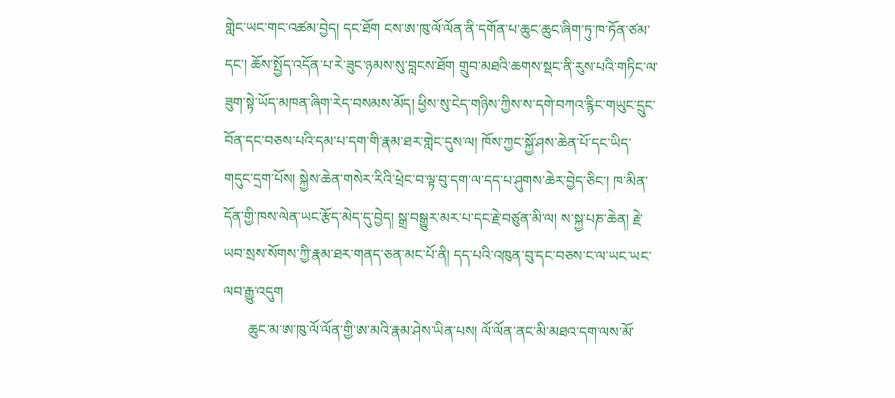གླེང་ཡང་གང་འཚམ་བྱེད། དང་ཐོག ངས་ཨ་ཁུ་ལོ་ལོན་ནི་དགོན་པ་ཆུང་ཆུང་ཞིག་ཏུ་ཁ་ཏོན་ཙམ་དང་། ཆོས་སྤྱོད་འདོན་པ་རེ་ཟུང་ཉམས་སུ་བླངས་ཐོག གྲུབ་མཐའི་ཆགས་སྡང་ནི་རུས་པའི་གཏིང་ལ་ཟུག་སྟེ་ཡོད་མཁན་ཞིག་རེད་བསམས་མོད། ཕྱིས་སུ་ངེད་གཉིས་ཀྱིས་ས་དགེ་བཀའ་རྙིང་གཡུང་དྲུང་བོན་དང་བཅས་པའི་དམ་པ་དག་གི་རྣམ་ཐར་གླེང་དུས་ལ། ཁོས་ཀྱང་སྐྱོ་ཤས་ཆེན་པོ་དང་ཡིད་གདུང་དྲག་པོས། སྐྱེས་ཆེན་གསེར་རིའི་ཕྲེང་བ་ལྟ་བུ་དག་ལ་དད་པ་ཤུགས་ཆེར་བྱེད་ཅིང་། ཁ་མིན་དོན་གྱི་ཁས་ལེན་ཡང་རྩོད་མེད་དུ་བྱེད། སྒྲ་བསྒྱུར་མར་པ་དང་རྗེ་བཙུན་མི་ལ། ས་སྐྱ་པཎ་ཆེན། རྗེ་ཡབ་སྲས་སོགས་ཀྱི་རྣམ་ཐར་གནད་ཅན་མང་པོ་ནི། དད་པའི་འཁུན་བུ་དང་བཅས་ང་ལ་ཡང་ཡང་ལབ་རྒྱུ་འདུག
       ཆུང་མ་ཨ་ཁུ་ལོ་ལོན་གྱི་ཨ་མའི་རྣམ་ཤེས་ཡིན་པས། ལོ་ལོན་ནང་མི་མཐའ་དག་ལས་མོ་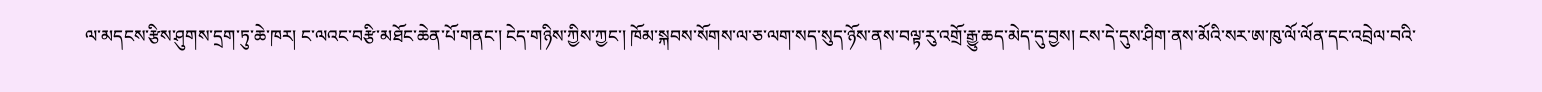ལ་མདངས་རྩིས་ཤུགས་དྲག་ཏུ་ཆེ་ཁར། ང་ལའང་བརྩི་མཐོང་ཆེན་པོ་གནང་། ངེད་གཉིས་ཀྱིས་ཀྱང་། ཁོམ་སྐབས་སོགས་ལ་ཅ་ལག་སད་སུད་ཉོས་ནས་བལྟ་རུ་འགྲོ་རྒྱུ་ཆད་མེད་དུ་བྱས། ངས་དེ་དུས་ཤིག་ནས་མོའི་སར་ཨ་ཁུ་ལོ་ལོན་དང་འབྲེལ་བའི་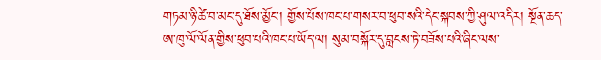གཏམ་ཉི་ཚེ་བ་མང་དུ་ཐོས་མྱོང་། གྱོས་པོས་ཁང་པ་གསར་བ་ཕུབ་སའི་དེང་སྐབས་ཀྱི་ཤུལ་འདིར། སྔོན་ཆད་ཨ་ཁུ་ལོ་ལོན་གྱིས་ཕུབ་པའི་ཁང་པ་ཡོད་ལ། སུམ་བསྐོར་དུ་བླངས་ཏེ་བཟོས་པའི་ཞིང་ལས་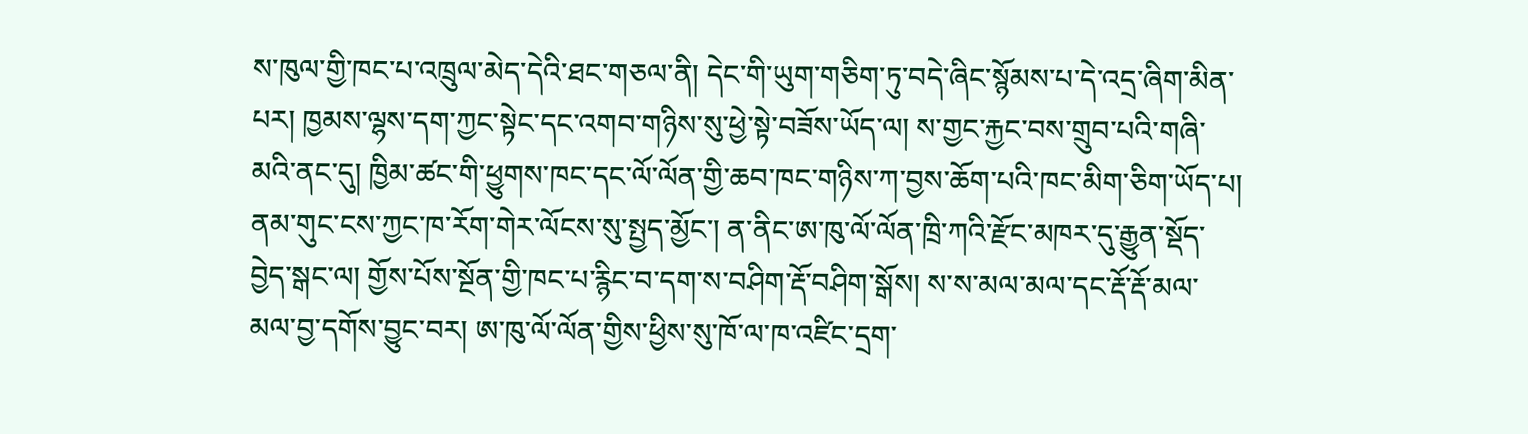ས་ཁུལ་གྱི་ཁང་པ་འཁྲུལ་མེད་དེའི་ཐང་གཅལ་ནི། དེང་གི་ཡུག་གཅིག་ཏུ་བདེ་ཞིང་སྙོམས་པ་དེ་འདྲ་ཞིག་མིན་པར། ཁྱམས་ལྷས་དག་ཀྱང་སྟེང་དང་འགབ་གཉིས་སུ་ཕྱེ་སྟེ་བཟོས་ཡོད་ལ། ས་གྱང་རྐྱང་བས་གྲུབ་པའི་གཞི་མའི་ནང་དུ། ཁྱིམ་ཚང་གི་ཕྱུགས་ཁང་དང་ལོ་ལོན་གྱི་ཆབ་ཁང་གཉིས་ཀ་བྱས་ཆོག་པའི་ཁང་མིག་ཅིག་ཡོད་པ། ནམ་གུང་ངས་ཀྱང་ཁ་རོག་གེར་ལོངས་སུ་སྤྱད་མྱོང་། ན་ནིང་ཨ་ཁུ་ལོ་ལོན་ཁྲི་ཀའི་རྫོང་མཁར་དུ་རྒྱུན་སྡོད་བྱེད་སྒང་ལ། གྱོས་པོས་སྔོན་གྱི་ཁང་པ་རྙིང་བ་དག་ས་བཤིག་རྡོ་བཤིག་སྒོས། ས་ས་མལ་མལ་དང་རྡོ་རྡོ་མལ་མལ་བྱ་དགོས་བྱུང་བར། ཨ་ཁུ་ལོ་ལོན་གྱིས་ཕྱིས་སུ་ཁོ་ལ་ཁ་འཛིང་དྲག་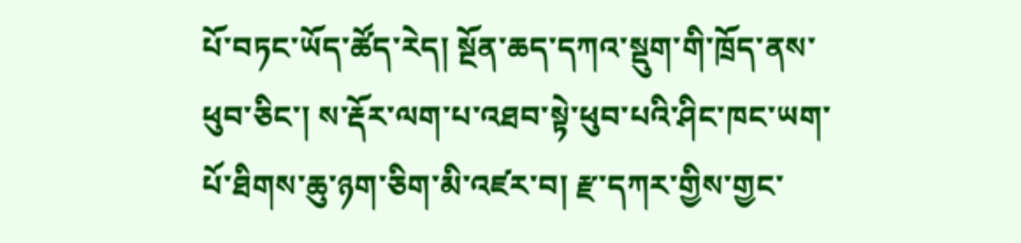པོ་བཏང་ཡོད་ཚོད་རེད། སྔོན་ཆད་དཀའ་སྡུག་གི་ཁྲོད་ནས་ཕུབ་ཅིང་། ས་རྡོར་ལག་པ་འཐབ་སྟེ་ཕུབ་པའི་ཤིང་ཁང་ཡག་པོ་ཐིགས་ཆུ་ཉག་ཅིག་མི་འཛར་བ། རྫ་དཀར་གྱིས་གྱང་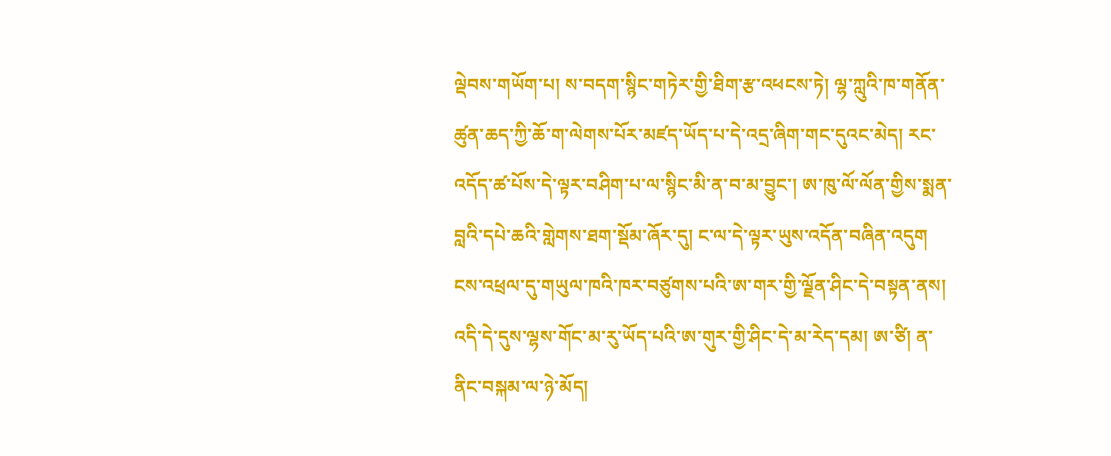ལྡེབས་གཡོག་པ། ས་བདག་སྙིང་གཏེར་གྱི་ཐིག་རྩ་འཕངས་ཏེ། ལྷ་ཀླུའི་ཁ་གནོན་ཚུན་ཆད་ཀྱི་ཆོ་ག་ལེགས་པོར་མཛད་ཡོད་པ་དེ་འདྲ་ཞིག་གང་དུའང་མེད། རང་འདོད་ཚ་པོས་དེ་ལྟར་བཤིག་པ་ལ་སྙིང་མི་ན་བ་མ་བྱུང་། ཨ་ཁུ་ལོ་ལོན་གྱིས་སྨན་བླའི་དཔེ་ཆའི་གླེགས་ཐག་སྡོམ་ཞོར་དུ། ང་ལ་དེ་ལྟར་ཡུས་འདོན་བཞིན་འདུག ངས་འཕྲལ་དུ་གཡུལ་ཁའི་ཁར་བཙུགས་པའི་ཨ་གར་གྱི་ལྗོན་ཤིང་དེ་བསྟན་ནས། འདི་དེ་དུས་ལྷས་གོང་མ་རུ་ཡོད་པའི་ཨ་གུར་གྱི་ཤིང་དེ་མ་རེད་དམ། ཨ་ཙི། ན་ནིང་བསྐམ་ལ་ཉེ་མོད།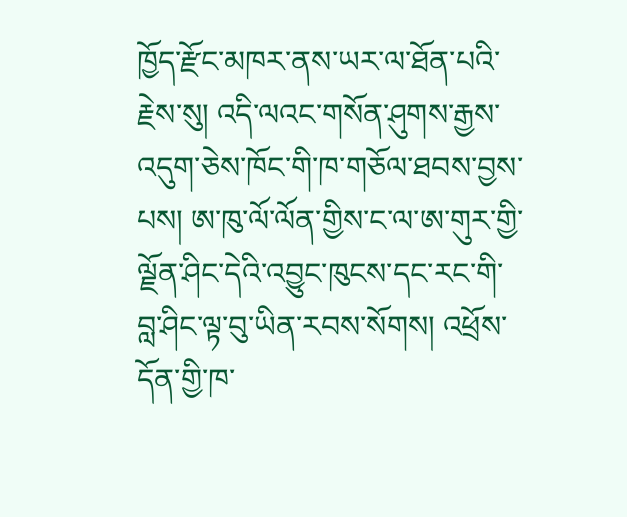ཁྱོད་རྫོང་མཁར་ནས་ཡར་ལ་ཐོན་པའི་རྗེས་སུ། འདི་ལའང་གསོན་ཤུགས་རྒྱས་འདུག་ཅེས་ཁོང་གི་ཁ་གཅོལ་ཐབས་བྱས་པས། ཨ་ཁུ་ལོ་ལོན་གྱིས་ང་ལ་ཨ་གུར་གྱི་ལྗོན་ཤིང་དེའི་འབྱུང་ཁུངས་དང་རང་གི་བླ་ཤིང་ལྟ་བུ་ཡིན་རབས་སོགས། འཕྲོས་དོན་གྱི་ཁ་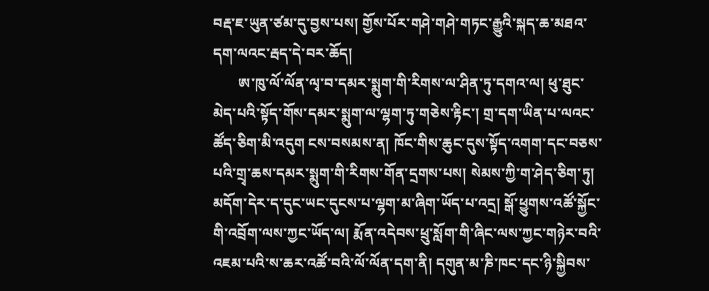བརྡ་ཇ་ཡུན་ཙམ་དུ་བྱས་པས། གྱོས་པོར་གཤེ་གཤེ་གཏང་རྒྱུའི་སྐད་ཆ་མཐའ་དག་ལའང་རྦད་དེ་བར་ཆོད།
       ཨ་ཁུ་ལོ་ལོན་ལྭ་བ་དམར་སྨུག་གི་རིགས་ལ་ཤིན་ཏུ་དགའ་ལ། ཕུ་ཐུང་མེད་པའི་སྟོད་གོས་དམར་སྨུག་ལ་ལྷག་ཏུ་གཅེས་རྟིང་། གྲ་དག་ཡིན་པ་ལའང་ཚོད་ཅིག་མི་འདུག ངས་བསམས་ན། ཁོང་གིས་ཆུང་དུས་སྟོད་འགག་དང་བཅས་པའི་གྲྭ་ཆས་དམར་སྨུག་གི་རིགས་གོན་དྲགས་པས། སེམས་ཀྱི་ག་ཤེད་ཅིག་ཏུ། མདོག་དེར་ད་དུང་ཡང་དུངས་པ་ལྷག་མ་ཞིག་ཡོད་པ་འདྲ། སྒོ་ཕྱུགས་འཚོ་སྐྱོང་གི་འབྲོག་ལས་ཀྱང་ཡོད་ལ། རྨོན་འདེབས་ཕྲུ་སློག་གི་ཞིང་ལས་ཀྱང་གཉེར་བའི་འཇམ་པའི་ས་ཆར་འཚོ་བའི་ལོ་ལོན་དག་ནི། དགུན་མ་ཎི་ཁང་དང་ཉི་སྐྱིབས་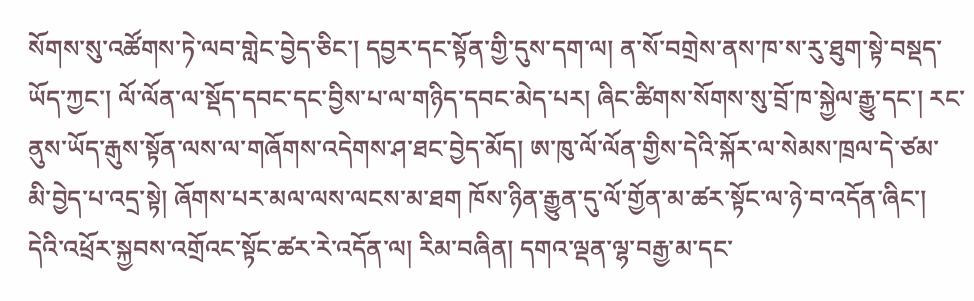སོགས་སུ་འཚོགས་ཏེ་ལབ་གླེང་བྱེད་ཅིང་། དབྱར་དང་སྟོན་གྱི་དུས་དག་ལ། ན་སོ་བགྲེས་ནས་ཁ་ས་རུ་ཐུག་སྟེ་བསྡད་ཡོད་ཀྱང་། ལོ་ལོན་ལ་སྡོད་དབང་དང་བྱིས་པ་ལ་གཉིད་དབང་མེད་པར། ཞིང་ཚིགས་སོགས་སུ་བྲོ་ཁ་སྐྱེལ་རྒྱུ་དང་། རང་ནུས་ཡོད་རྒུས་སྟོན་ལས་ལ་གཞོགས་འདེགས་ཤ་ཐང་བྱེད་མོད། ཨ་ཁུ་ལོ་ལོན་གྱིས་དེའི་སྐོར་ལ་སེམས་ཁྲལ་དེ་ཙམ་མི་བྱེད་པ་འདྲ་སྟེ། ཞོགས་པར་མལ་ལས་ལངས་མ་ཐག ཁོས་ཉིན་རྒྱུན་དུ་ལོ་གྱོན་མ་ཚར་སྟོང་ལ་ཉེ་བ་འདོན་ཞིང་། དེའི་འཕྲོར་སྐྱབས་འགྲོའང་སྟོང་ཚར་རེ་འདོན་ལ། རིམ་བཞིན། དགའ་ལྡན་ལྷ་བརྒྱ་མ་དང་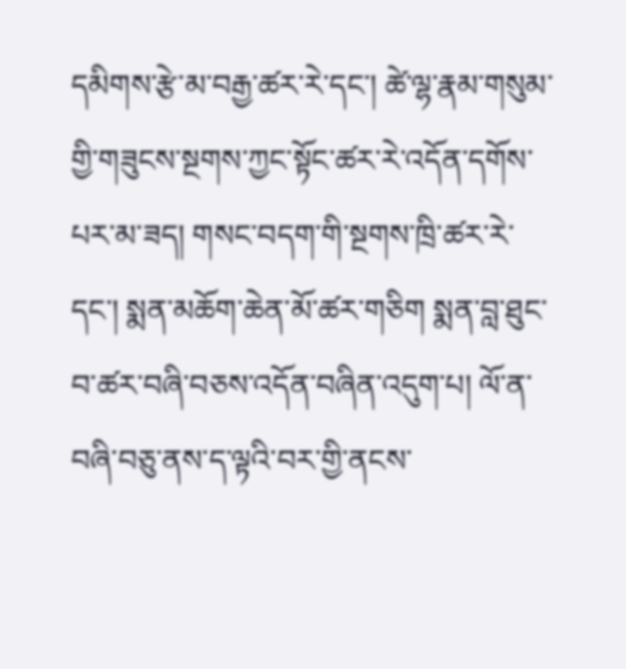དམིགས་རྩེ་མ་བརྒྱ་ཚར་རེ་དང་། ཚེ་ལྷ་རྣམ་གསུམ་གྱི་གཟུངས་སྔགས་ཀྱང་སྟོང་ཚར་རེ་འདོན་དགོས་པར་མ་ཟད། གསང་བདག་གི་སྔགས་ཁྲི་ཚར་རེ་དང་། སྨན་མཆོག་ཆེན་མོ་ཚར་གཅིག སྨན་བླ་ཐུང་བ་ཚར་བཞི་བཅས་འདོན་བཞིན་འདུག་པ། ལོ་ན་བཞི་བཅུ་ནས་ད་ལྟའི་བར་གྱི་ནངས་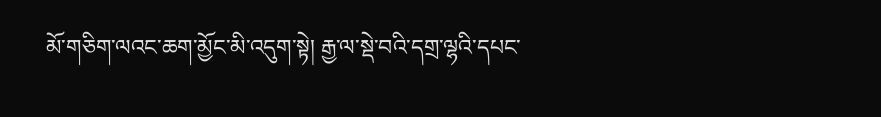མོ་གཅིག་ལའང་ཆག་མྱོང་མི་འདུག་སྟེ། རྒྱ་ལ་སྡེ་བའི་དགྲ་ལྷའི་དཔང་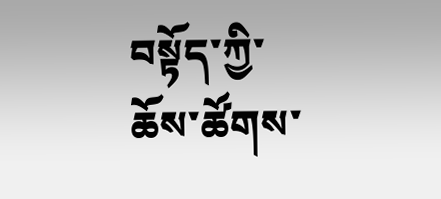བསྟོད་ཀྱི་ཆོས་ཚོགས་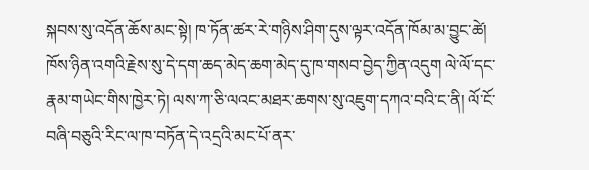སྐབས་སུ་འདོན་ཆོས་མང་སྟེ། ཁ་ཏོན་ཚར་རེ་གཉིས་ཤིག་དུས་ལྟར་འདོན་ཁོམ་མ་བྱུང་ཚེ། ཁོས་ཉིན་འགའི་རྗེས་སུ་དེ་དག་ཆད་མེད་ཆག་མེད་དུ་ཁ་གསབ་བྱེད་ཀྱིན་འདུག ལེ་ལོ་དང་རྣམ་གཡེང་གིས་ཁྱེར་ཏེ། ལས་ཀ་ཅི་ལའང་མཐར་ཆགས་སུ་འཇུག་དཀའ་བའི་ང་ནི། ལོ་ངོ་བཞི་བཅུའི་རིང་ལ་ཁ་བཏོན་དེ་འདྲའི་མང་པོ་ནར་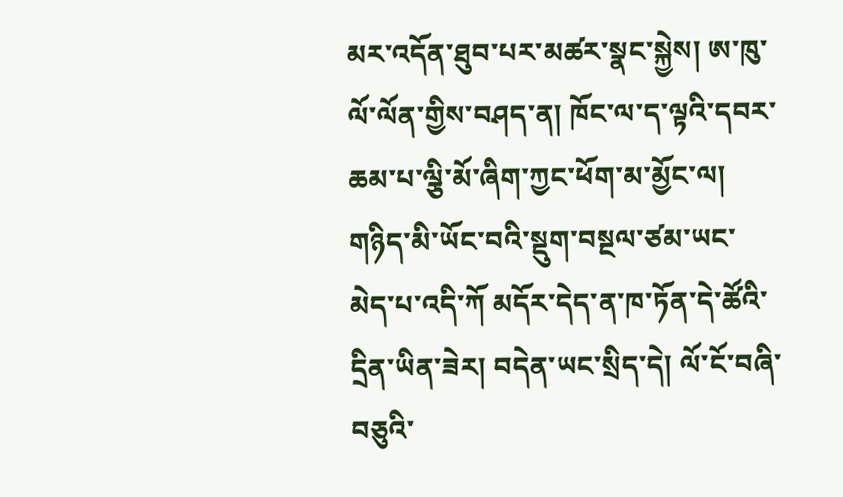མར་འདོན་ཐུབ་པར་མཚར་སྣང་སྐྱེས། ཨ་ཁུ་ལོ་ལོན་གྱིས་བཤད་ན། ཁོང་ལ་ད་ལྟའི་དབར་ཆམ་པ་ལྕི་མོ་ཞིག་ཀྱང་ཕོག་མ་མྱོང་ལ། གཉིད་མི་ཡོང་བའི་སྡུག་བསྔལ་ཙམ་ཡང་མེད་པ་འདི་ཀོ མདོར་དེད་ན་ཁ་ཏོན་དེ་ཚོའི་དྲིན་ཡིན་ཟེར། བདེན་ཡང་སྲིད་དེ། ལོ་ངོ་བཞི་བཅུའི་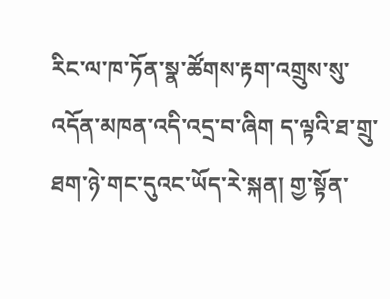རིང་ལ་ཁ་ཏོན་སྣ་ཚོགས་རྟག་འགྲུས་སུ་འདོན་མཁན་འདི་འདྲ་བ་ཞིག ད་ལྟའི་ཐ་གྲུ་ཐག་ཉེ་གང་དུའང་ཡོད་རེ་སྐན། གྱ་སྟོན་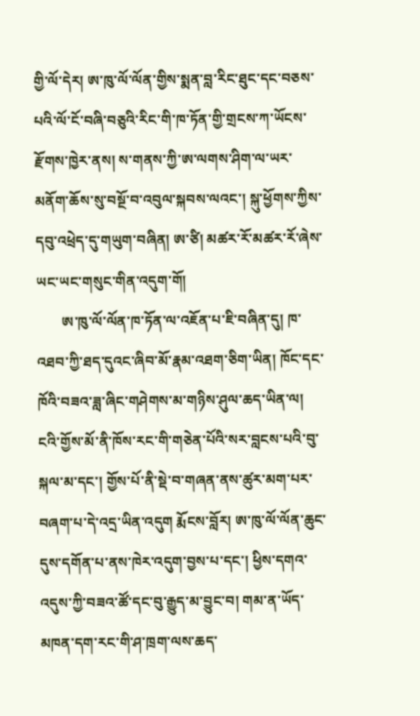གྱི་ལོ་དེར། ཨ་ཁུ་ལོ་ལོན་གྱིས་སྨན་བླ་རིང་ཐུང་དང་བཅས་པའི་ལོ་ངོ་བཞི་བཅུའི་རིང་གི་ཁ་ཏོན་གྱི་གྲངས་ཀ་ཡོངས་རྫོགས་ཁྱེར་ནས། ས་གནས་ཀྱི་ཨ་ལགས་ཤིག་ལ་ཡར་མནོག་ཆོས་སུ་བསྔོ་བ་འབུལ་སྐབས་ལའང་། སྐུ་ཕྱོགས་ཀྱིས་དབུ་འཕྲེད་དུ་གཡུག་བཞིན། ཨ་ཙི། མཚར་རོ་མཚར་རོ་ཞེས་ཡང་ཡང་གསུང་གིན་འདུག་གོ།
       ཨ་ཁུ་ལོ་ལོན་ཁ་ཏོན་ལ་འཇོན་པ་ཇི་བཞིན་དུ། ཁ་འཐབ་ཀྱི་ཐད་དུའང་ཞིབ་མོ་རྣམ་འཐག་ཅིག་ཡིན། ཁོང་དང་ཁོའི་བཟའ་ཟླ་ཞིང་གཤེགས་མ་གཉིས་ཤུལ་ཆད་ཡིན་ལ། ངའི་གྱོས་མོ་ནི་ཁོས་རང་གི་གཅེན་པོའི་སར་བླངས་པའི་བུ་སྐལ་མ་དང་། གྱོས་པོ་ནི་སྡེ་བ་གཞན་ནས་ཚུར་མག་པར་བཞག་པ་དེ་འདྲ་ཡིན་འདུག རྨོངས་བློར། ཨ་ཁུ་ལོ་ལོན་ཆུང་དུས་དགོན་པ་ནས་ཁེར་འདུག་བྱས་པ་དང་། ཕྱིས་དགའ་འདུས་ཀྱི་བཟའ་ཚོ་དང་བུ་རྒྱུད་མ་བྱུང་བ། གམ་ན་ཡོད་མཁན་དག་རང་གི་ཤ་ཁྲག་ལས་ཆད་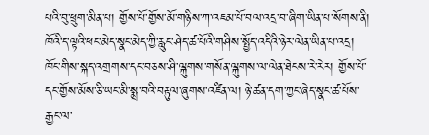པའི་བུ་ཕྲུག་མིན་པ། གྱོས་པོ་གྱོས་མོ་གཉིས་ཀ་འཇམ་པོ་བལ་འདྲ་བ་ཞིག་ཡིན་པ་སོགས་ནི། ཁོའི་ད་ལྟའི་ཕང་མེད་སྣང་མེད་ཀྱི་རླུང་ཤེད་ཚ་པོའི་གཤིས་སྤྱོད་འདིའི་ཉེར་ལེན་ཡིན་པ་འདྲ། ཁོང་གིས་སྐད་འགྲགས་དང་བཅས་ཤི་ལྐུགས་གསོན་ལྐུགས་ལ་ལེན་ཐེངས་རེ་རེར། གྱོས་པོ་དང་གྱོས་མོས་ཅི་ཡང་མི་སྨྲ་བའི་བརྟུལ་ཞུགས་འཛིན་ལ། ཉེ་ཚན་དག་ཀྱང་ཞེད་སྣང་ཚ་པོས་རྒྱང་ལ་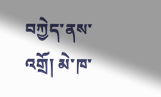བཀྱེད་ནས་འགྲོ། མེ་ཁ་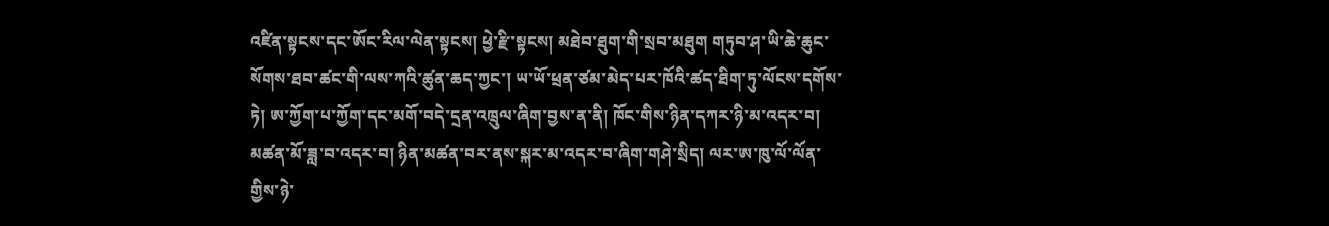འཛིན་སྟངས་དང་ཨོང་རིལ་ལེན་སྟངས། ཕྱེ་རྫི་སྟངས། མཐེབ་ཐུག་གི་སྲབ་མཐུག གཏུབ་ཤ་ཡི་ཆེ་ཆུང་སོགས་ཐབ་ཚང་གི་ལས་ཀའི་ཚུན་ཆད་ཀྱང་། ཡ་ཡོ་ཕྲན་ཙམ་མེད་པར་ཁོའི་ཚད་ཐིག་ཏུ་ལོངས་དགོས་ཏེ། ཨ་ཀྱོག་པ་ཀྱོག་དང་མགོ་བདེ་དྲན་འཁྲུལ་ཞིག་བྱས་ན་ནི། ཁོང་གིས་ཉིན་དཀར་ཉི་མ་འདར་བ། མཚན་མོ་ཟླ་བ་འདར་བ། ཉིན་མཚན་བར་ནས་སྐར་མ་འདར་བ་ཞིག་གཤེ་སྲིད། ལར་ཨ་ཁུ་ལོ་ལོན་གྱིས་ཉེ་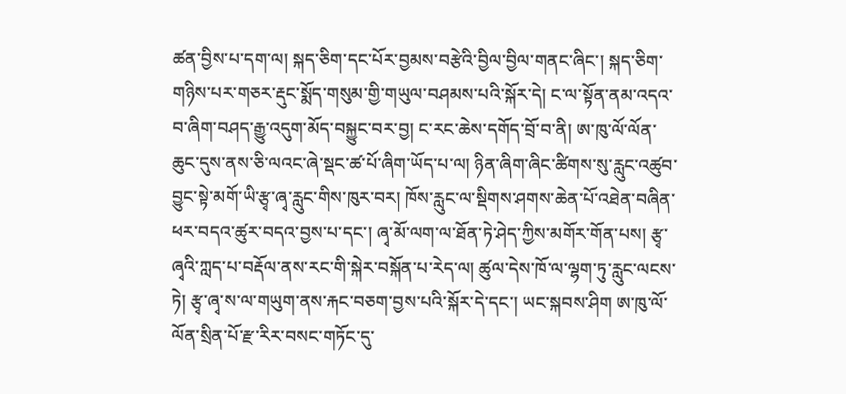ཚན་བྱིས་པ་དག་ལ། སྐད་ཅིག་དང་པོར་བྱམས་བརྩེའི་བྱིལ་བྱིལ་གནང་ཞིང་། སྐད་ཅིག་གཉིས་པར་གཅར་རྡུང་སྨོད་གསུམ་གྱི་གཡུལ་བཤམས་པའི་སྐོར་དེ། ང་ལ་སྟོན་ནམ་འདའ་བ་ཞིག་བཤད་རྒྱུ་འདུག་མོད་བསྐྱུང་བར་བྱ། ང་རང་ཆེས་དགོད་བྲོ་བ་ནི། ཨ་ཁུ་ལོ་ལོན་ཆུང་དུས་ནས་ཅི་ལའང་ཞེ་སྡང་ཚ་པོ་ཞིག་ཡོད་པ་ལ། ཉིན་ཞིག་ཞིང་ཚིགས་སུ་རླུང་འཚུབ་བྱུང་སྟེ་མགོ་ཡི་རྩྭ་ཞྭ་རླུང་གིས་ཁུར་བར། ཁོས་རླུང་ལ་སྡིགས་ཤགས་ཆེན་པོ་འཐེན་བཞིན་ཕར་བདའ་ཚུར་བདའ་བྱས་པ་དང་། ཞྭ་མོ་ལག་ལ་ཐོན་ཏེ་ཤེད་ཀྱིས་མགོར་གོན་པས། རྩྭ་ཞྭའི་ཀླད་པ་བརྡོལ་ནས་རང་གི་སྐེར་བསྐོན་པ་རེད་ལ། ཚུལ་དེས་ཁོ་ལ་ལྷག་ཏུ་རླུང་ལངས་ཏེ། རྩྭ་ཞྭ་ས་ལ་གཡུག་ནས་རྐང་བཅག་བྱས་པའི་སྐོར་དེ་དང་། ཡང་སྐབས་ཤིག ཨ་ཁུ་ལོ་ལོན་སྲིན་པོ་རྫ་རིར་བསང་གཏོང་དུ་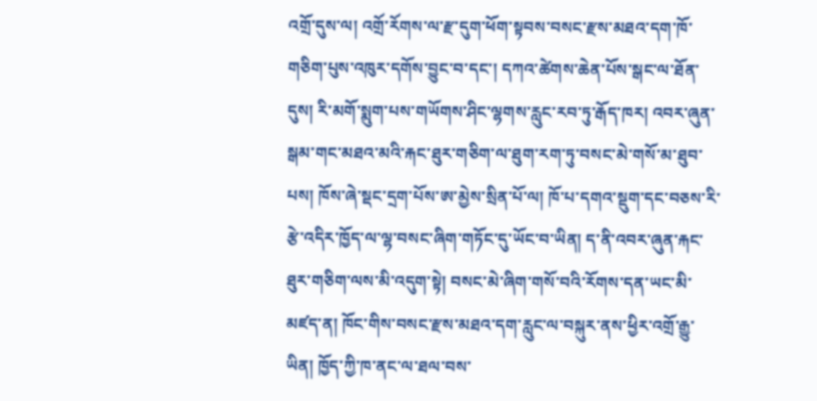འགྲོ་དུས་ལ། འགྲོ་རོགས་ལ་རྫ་དུག་ཕོག་སྟབས་བསང་རྫས་མཐའ་དག་ཁོ་གཅིག་པུས་འཁུར་དགོས་བྱུང་བ་དང་། དཀའ་ཚེགས་ཆེན་པོས་སྒང་ལ་ཐོན་དུས། རི་མགོ་སྨུག་པས་གཡོགས་ཤིང་ལྷགས་རླུང་རབ་ཏུ་རྒོད་ཁར། འབར་ཞུན་སྒམ་གང་མཐའ་མའི་རྐང་ཐུར་གཅིག་ལ་ཐུག་རག་ཏུ་བསང་མེ་གསོ་མ་ཐུབ་པས། ཁོས་ཞེ་སྡང་དྲག་པོས་ཨ་མྱེས་སྲིན་པོ་ལ། ཁོ་པ་དགའ་སྡུག་དང་བཅས་རི་རྩེ་འདིར་ཁྱོད་ལ་ལྷ་བསང་ཞིག་གཏོང་དུ་ཡོང་བ་ཡིན། ད་ནི་འབར་ཞུན་རྐང་ཐུར་གཅིག་ལས་མི་འདུག་སྟེ། བསང་མེ་ཞིག་གསོ་བའི་རོགས་དན་ཡང་མི་མཛད་ན། ཁོང་གིས་བསང་རྫས་མཐའ་དག་རླུང་ལ་བསྐུར་ནས་ཕྱིར་འགྲོ་རྒྱུ་ཡིན། ཁྱོད་ཀྱི་ཁ་ནང་ལ་ཐལ་བས་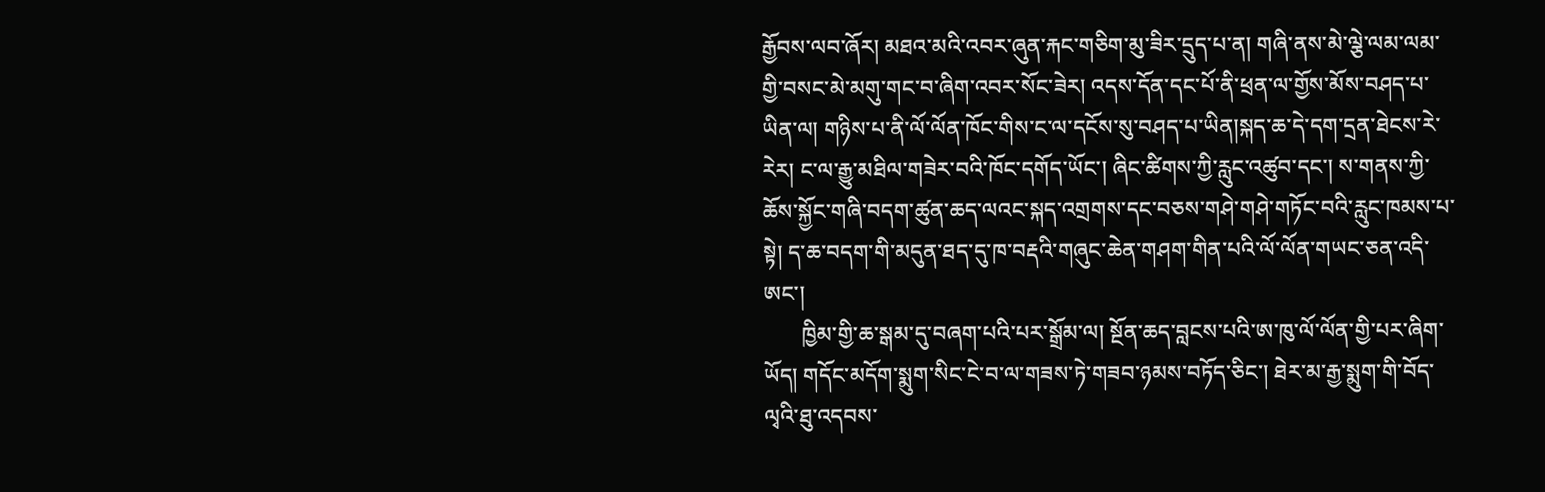རྒྱོབས་ལབ་ཞོར། མཐའ་མའི་འབར་ཞུན་རྐང་གཅིག་མུ་ཟིར་དྲུད་པ་ན། གཞི་ནས་མེ་ལྕེ་ལམ་ལམ་གྱི་བསང་མེ་མགུ་གང་བ་ཞིག་འབར་སོང་ཟེར། འདས་དོན་དང་པོ་ནི་ཕྲན་ལ་གྱོས་མོས་བཤད་པ་ཡིན་ལ། གཉིས་པ་ནི་ལོ་ལོན་ཁོང་གིས་ང་ལ་དངོས་སུ་བཤད་པ་ཡིན།སྐད་ཆ་དེ་དག་དྲན་ཐེངས་རེ་རེར། ང་ལ་རྒྱུ་མཐིལ་གཟེར་བའི་ཁོང་དགོད་ཡོང་། ཞིང་ཚིགས་ཀྱི་རླུང་འཚུབ་དང་། ས་གནས་ཀྱི་ཆོས་སྐྱོང་གཞི་བདག་ཚུན་ཆད་ལའང་སྐད་འགྲགས་དང་བཅས་གཤེ་གཤེ་གཏོང་བའི་རླུང་ཁམས་པ་སྟེ། ད་ཆ་བདག་གི་མདུན་ཐད་དུ་ཁ་བརྡའི་གཞུང་ཆེན་གཤག་གིན་པའི་ལོ་ལོན་གཡང་ཅན་འདི་ཨང་།
       ཁྱིམ་གྱི་ཆ་སྒམ་དུ་བཞག་པའི་པར་སྒྲོམ་ལ། སྔོན་ཆད་བླངས་པའི་ཨ་ཁུ་ལོ་ལོན་གྱི་པར་ཞིག་ཡོད། གདོང་མདོག་སྨུག་སིང་ངེ་བ་ལ་གཟས་ཏེ་གཟབ་ཉམས་བཏོད་ཅིང་། ཐེར་མ་རྒྱ་སྨུག་གི་བོད་ལྭའི་ཐུ་འདབས་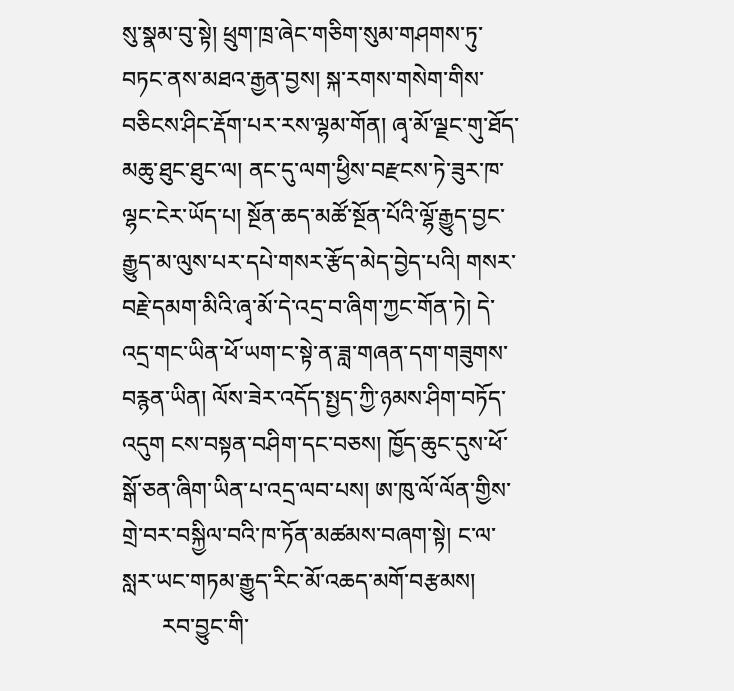སུ་སྣམ་བུ་སྟེ། ཕྲུག་ཁྲ་ཞེང་གཅིག་སུམ་གཤགས་ཏུ་བཏང་ནས་མཐའ་རྒྱན་བྱས། སྐ་རགས་གསེག་གིས་བཅིངས་ཤིང་རྡོག་པར་རས་ལྷམ་གོན། ཞྭ་མོ་ལྗང་གུ་ཐོད་མཆུ་ཐུང་ཐུང་ལ། ནང་དུ་ལག་ཕྱིས་བརྫངས་ཏེ་ཟུར་ཁ་ལྷང་ངེར་ཡོད་པ། སྔོན་ཆད་མཚོ་སྔོན་པོའི་ལྷོ་རྒྱུད་བྱང་རྒྱུད་མ་ལུས་པར་དཔེ་གསར་རྩོད་མེད་བྱེད་པའི། གསར་བརྗེ་དམག་མིའི་ཞྭ་མོ་དེ་འདྲ་བ་ཞིག་ཀྱང་གོན་ཏེ། དེ་འདྲ་གང་ཡིན་ཕོ་ཡག་ང་སྟེ་ན་ཟླ་གཞན་དག་གཟུགས་བརྙན་ཡིན། ལོས་ཟེར་འདོད་སྤྱད་ཀྱི་ཉམས་ཤིག་བཏོད་འདུག ངས་བསྟན་བཤིག་དང་བཅས། ཁྱོད་ཆུང་དུས་ཕོ་སྒོ་ཅན་ཞིག་ཡིན་པ་འདྲ་ལབ་པས། ཨ་ཁུ་ལོ་ལོན་གྱིས་གྲེ་བར་བསྐྱིལ་བའི་ཁ་ཏོན་མཚམས་བཞག་སྟེ། ང་ལ་སླར་ཡང་གཏམ་རྒྱུད་རིང་མོ་འཆད་མགོ་བརྩམས།
       རབ་བྱུང་གི་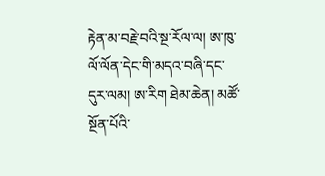རྟེན་མ་བརྗེ་བའི་སྔ་རོལ་ལ། ཨ་ཁུ་ལོ་ལོན་དེང་གི་མདའ་བཞི་དང་དུར་ལམ། ཨ་རིག ཐེམ་ཆེན། མཚོ་སྔོན་པོའི་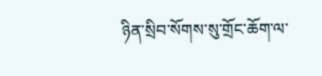ཉིན་སྲིབ་སོགས་སུ་གྲོང་ཆོག་ལ་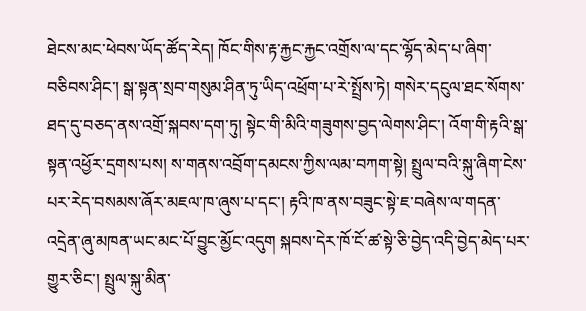ཐེངས་མང་ཕེབས་ཡོད་ཚོད་རེད། ཁོང་གིས་རྟ་རྐྱང་རྐྱང་འགྲོས་ལ་དང་ལྷོད་མེད་པ་ཞིག་བཅིབས་ཤིང་། སྒ་སྟན་སྲབ་གསུམ་ཤིན་ཏུ་ཡིད་འཕྲོག་པ་རེ་སྤྲོས་ཏེ། གསེར་དངུལ་ཐང་སོགས་ཐད་དུ་བཅད་ནས་འགྲོ་སྐབས་དག་ཏུ། སྟེང་གི་མིའི་གཟུགས་བྱད་ལེགས་ཤིང་། འོག་གི་རྟའི་སྒ་སྟན་འཕྱོར་དྲགས་པས། ས་གནས་འབྲོག་དམངས་ཀྱིས་ལམ་བཀག་སྟེ། སྤྲུལ་བའི་སྐུ་ཞིག་ངེས་པར་རེད་བསམས་ཞོར་མཇལ་ཁ་ཞུས་པ་དང་། རྟའི་ཁ་ནས་བཟུང་སྟེ་ཇ་བཞེས་ལ་གདན་འདྲེན་ཞུ་མཁན་ཡང་མང་པོ་བྱུང་མྱོང་འདུག སྐབས་དེར་ཁོ་ངོ་ཚ་སྟེ་ཅི་བྱེད་འདི་བྱེད་མེད་པར་གྱུར་ཅིང་། སྤྲུལ་སྐུ་མིན་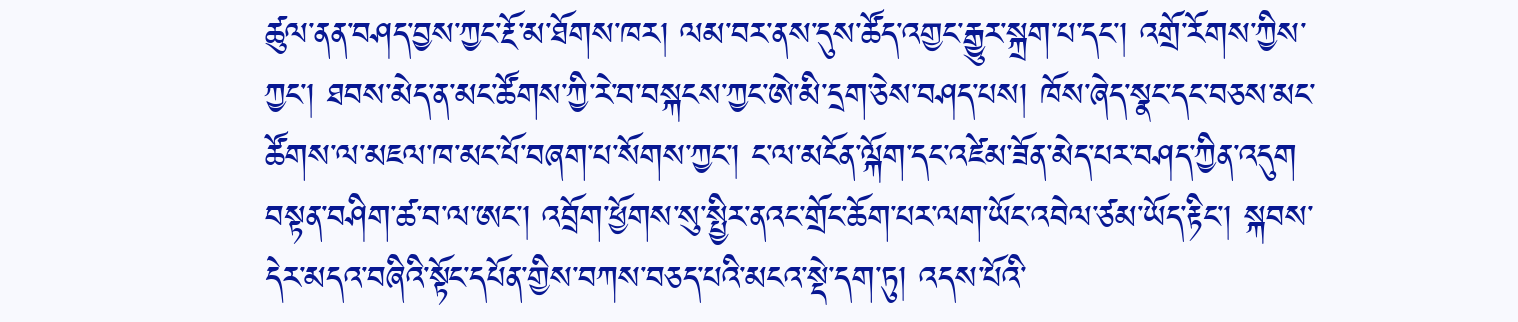ཚུལ་ནན་བཤད་བྱས་ཀྱང་རྔོ་མ་ཐོགས་ཁར། ལམ་བར་ནས་དུས་ཚོད་འགྱང་རྒྱུར་སྐྲག་པ་དང་། འགྲོ་རོགས་ཀྱིས་ཀྱང་། ཐབས་མེད་ན་མང་ཚོགས་ཀྱི་རེ་བ་བསྐངས་ཀྱང་ཨེ་མི་དྲག་ཅེས་བཤད་པས། ཁོས་ཞེད་སྣང་དང་བཅས་མང་ཚོགས་ལ་མཇལ་ཁ་མང་པོ་བཞག་པ་སོགས་ཀྱང་། ང་ལ་མངོན་ལྐོག་དང་འཛེམ་ཟོན་མེད་པར་བཤད་ཀྱིན་འདུག བསྟན་བཤིག་ཚ་བ་ལ་ཨང་། འབྲོག་ཕྱོགས་སུ་སྤྱིར་ནའང་གྲོང་ཆོག་པར་ལག་ཡོང་འབེལ་ཙམ་ཡོད་རྟིང་། སྐབས་དེར་མདའ་བཞིའི་སྟོང་དཔོན་གྱིས་བཀས་བཅད་པའི་མངའ་སྡེ་དག་ཏུ། འདས་པོའི་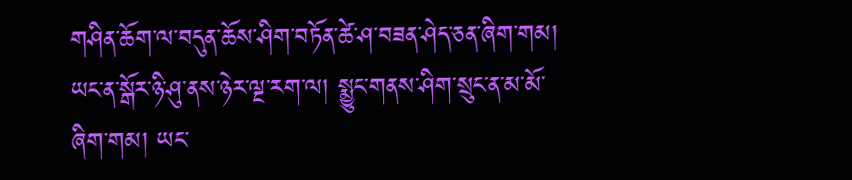གཤིན་ཆོག་ལ་བདུན་ཆོས་ཤིག་བཏོན་ཚེ་ཤ་བཟན་ཤེད་ཅན་ཞིག་གམ། ཡང་ན་སྒོར་ཉི་ཤུ་ནས་ཉེར་ལྔ་རག་ལ། སྨྱུང་གནས་ཤིག་སྲུང་ན་མ་མོ་ཞིག་གམ། ཡང་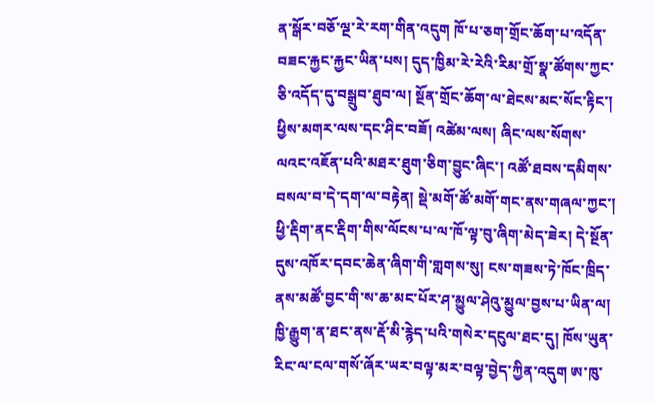ན་སྒོར་བཅོ་ལྔ་རེ་རག་གིན་འདུག ཁོ་པ་ཅག་གྲོང་ཆོག་པ་འདོན་བཟང་རྐྱང་རྐྱང་ཡིན་པས། དུད་ཁྱིམ་རེ་རེའི་རིམ་གྲོ་སྣ་ཚོགས་ཀྱང་ཅི་འདོད་དུ་བསྒྲུབ་ཐུབ་ལ། སྔོན་གྲོང་ཆོག་ལ་ཐེངས་མང་སོང་རྟིང་། ཕྱིས་མགར་ལས་དང་ཤིང་བཟོ། འཚེམ་ལས། ཞིང་ལས་སོགས་ལའང་འཇོན་པའི་མཐར་ཐུག་ཅིག་བྱུང་ཞིང་། འཚོ་ཐབས་དམིགས་བསལ་བ་དེ་དག་ལ་བརྟེན། སྡེ་མགོ་ཚོ་མགོ་གང་ནས་གཞལ་ཀྱང་། ཕྱི་རྡིག་ནང་རྡིག་གིས་ལོངས་པ་ལ་ཁོ་ལྟ་བུ་ཞིག་མེད་ཟེར། དེ་སྔོན་དུས་འཁོར་དབང་ཆེན་ཞིག་གི་གླགས་སུ། ངས་གཟས་ཏེ་ཁོང་ཁྲིད་ནས་མཚོ་བྱང་གི་ས་ཆ་མང་པོར་ཤ་མྱུལ་ཤེའུ་མྱུལ་བྱས་པ་ཡིན་ལ། ཁྱི་རྒྱུག་ན་ཐང་ནས་རྡོ་མི་རྙེད་པའི་གསེར་དངུལ་ཐང་དུ། ཁོས་ཡུན་རིང་ལ་ངལ་གསོ་ཞོར་ཡར་བལྟ་མར་བལྟ་བྱེད་ཀྱིན་འདུག ཨ་ཁུ་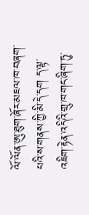ལོ་ལོན་ཨུ་ཐུག་ཞོར་མཇལ་ཁ་བཞག་པའི་ས་གནས་ཀྱི་མི་དེ་དག ད་ལྟ་འཇིག་རྟེན་འདིའི་གྲུ་ཁ་གང་ཞིག་ཏུ་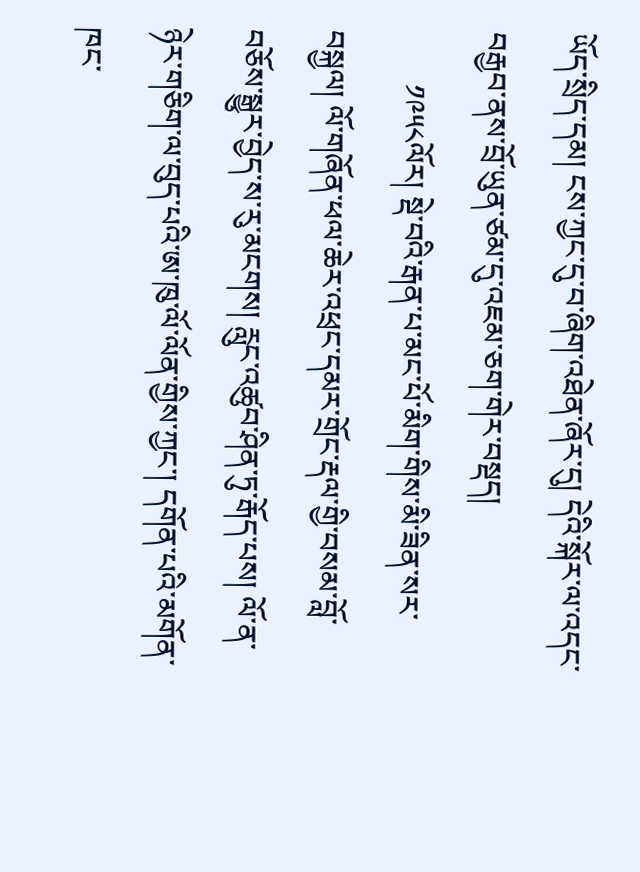ཡོད་སྲིད་དམ། ངས་ཀྱང་དུ་བ་ཞིག་འཐེན་ཞོར་དུ། དེའི་སྐོར་ལ་འདང་བརྒྱབ་ནས་བྲོ་ཡུན་ཙམ་དུ་འཇམ་ཅག་གེར་བསྡད།
       ༡༩༥༨ལོར། སྡེ་བའི་རྒན་པ་མང་པོ་མིག་གིས་མི་ཟིན་སར་བསྐྱལ། ལོ་གཞོན་ཕལ་ཆེར་འཕྲང་དམར་གྲོང་རྡལ་གྱི་བསམ་བློ་བཅོས་སྒྱུར་བྱེད་ས་རུ་མངགས། རླུང་འཚུབ་ཤིན་ཏུ་རྒོད་པས། ལོ་ན་ཉེར་གཅིག་ལ་བུད་པའི་ཨ་ཁུ་ལོ་ལོན་གྱིས་ཀྱང་། དགོན་པའི་མགོན་ཁང་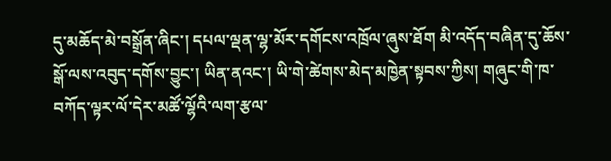དུ་མཆོད་མེ་བསྒྲོན་ཞིང་། དཔལ་ལྡན་ལྷ་མོར་དགོངས་འཁྲོལ་ཞུས་ཐོག མི་འདོད་བཞིན་དུ་ཆོས་སྒོ་ལས་འབུད་དགོས་བྱུང་། ཡིན་ནའང་། ཡི་གེ་ཚེགས་མེད་མཁྱེན་སྟབས་ཀྱིས། གཞུང་གི་ཁ་བཀོད་ལྟར་ལོ་དེར་མཚོ་ལྷོའི་ལག་རྩལ་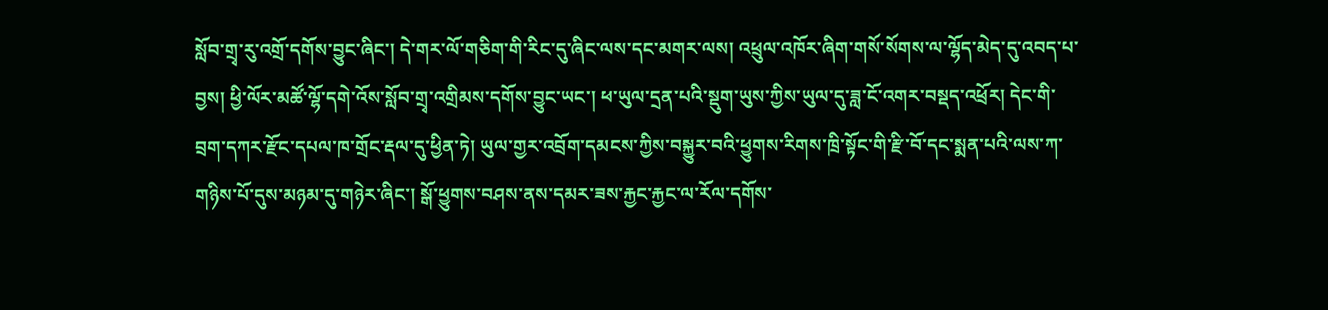སློབ་གྲྭ་རུ་འགྲོ་དགོས་བྱུང་ཞིང་། དེ་གར་ལོ་གཅིག་གི་རིང་དུ་ཞིང་ལས་དང་མགར་ལས། འཕྲུལ་འཁོར་ཞིག་གསོ་སོགས་ལ་ལྷོད་མེད་དུ་འབད་པ་བྱས། ཕྱི་ལོར་མཚོ་ལྷོ་དགེ་འོས་སློབ་གྲྭ་འགྲིམས་དགོས་བྱུང་ཡང་། ཕ་ཡུལ་དྲན་པའི་སྡུག་ཡུས་ཀྱིས་ཡུལ་དུ་ཟླ་ངོ་འགར་བསྡད་འཕྲོར། དེང་གི་བྲག་དཀར་རྫོང་དཔལ་ཁ་གྲོང་རྡལ་དུ་ཕྱིན་ཏེ། ཡུལ་གྱར་འབྲོག་དམངས་ཀྱིས་བསྐྱུར་བའི་ཕྱུགས་རིགས་ཁྲི་སྟོང་གི་རྫི་བོ་དང་སྨན་པའི་ལས་ཀ་གཉིས་པོ་དུས་མཉམ་དུ་གཉེར་ཞིང་། སྒོ་ཕྱུགས་བཤས་ནས་དམར་ཟས་རྐྱང་རྐྱང་ལ་རོལ་དགོས་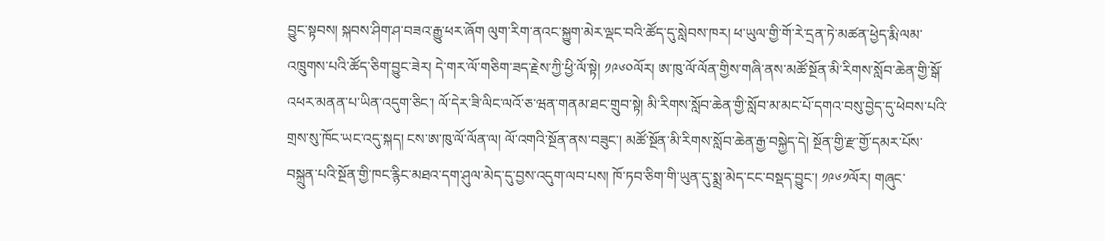བྱུང་སྟབས། སྐབས་ཤིག་ཤ་བཟའ་རྒྱུ་ཕར་ཞོག ལུག་རིག་ནའང་སྐྱུག་མེར་ལྡང་བའི་ཚོད་དུ་སླེབས་ཁར། ཕ་ཡུལ་གྱི་གོ་རེ་དྲན་ཏེ་མཚན་ཕྱེད་རྨི་ལམ་འཁྲུགས་པའི་ཚོད་ཅིག་བྱུང་ཟེར། དེ་གར་ལོ་གཅིག་ཟད་རྗེས་ཀྱི་ཕྱི་ལོ་སྟེ། ༡༩༦༠ལོར། ཨ་ཁུ་ལོ་ལོན་གྱིས་གཞི་ནས་མཚོ་སྔོན་མི་རིགས་སློབ་ཆེན་གྱི་སྒོ་འཕར་མནན་པ་ཡིན་འདུག་ཅིང་། ལོ་དེར་ཟི་ལིང་ལའོ་ཅ་ཝན་གནམ་ཐང་གྲུབ་སྟེ། མི་རིགས་སློབ་ཆེན་གྱི་སློབ་མ་མང་པོ་དགའ་བསུ་བྱེད་དུ་ཕེབས་པའི་གྲས་སུ་ཁོང་ཡང་འདུ་སྐད། ངས་ཨ་ཁུ་ལོ་ལོན་ལ། ལོ་འགའི་སྔོན་ནས་བཟུང་། མཚོ་སྔོན་མི་རིགས་སློབ་ཆེན་རྒྱ་བསྐྱེད་དེ། སྔོན་གྱི་རྫ་གྱོ་དམར་པོས་བསྐྲུན་པའི་སྔོན་གྱི་ཁང་རྙིང་མཐའ་དག་ཤུལ་མེད་དུ་བྱས་འདུག་ལབ་པས། ཁོ་ཏབ་ཅིག་གི་ཡུན་དུ་སྨྲ་མེད་ངང་བསྡད་བྱུང་། ༡༩༦༡ལོར། གཞུང་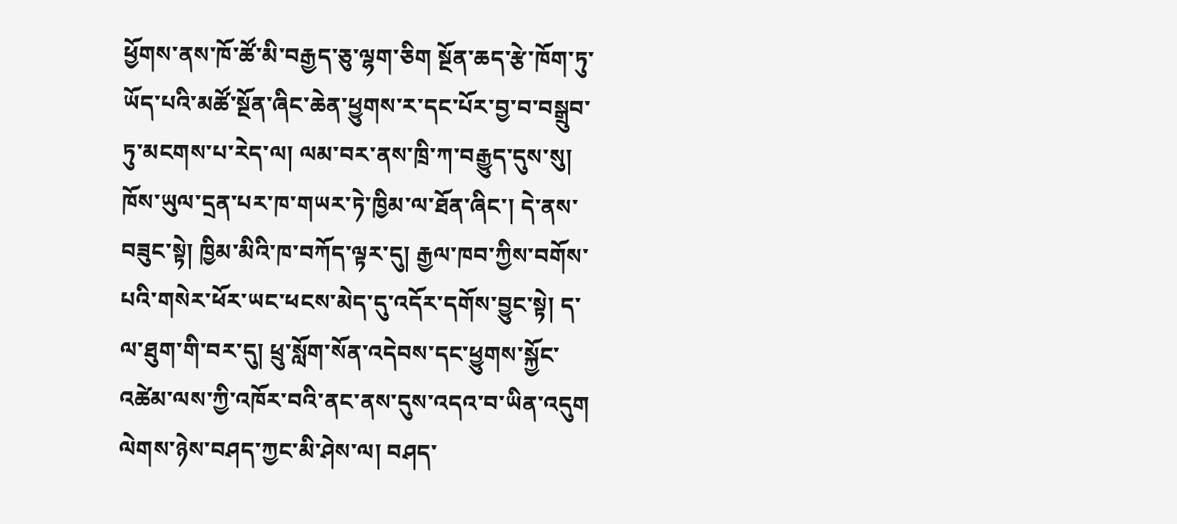ཕྱོགས་ནས་ཁོ་ཚོ་མི་བརྒྱད་ཅུ་ལྷག་ཅིག སྔོན་ཆད་རྩེ་ཁོག་ཏུ་ཡོད་པའི་མཚོ་སྔོན་ཞིང་ཆེན་ཕྱུགས་ར་དང་པོར་བྱ་བ་བསྒྲུབ་ཏུ་མངགས་པ་རེད་ལ། ལམ་བར་ནས་ཁྲི་ཀ་བརྒྱུད་དུས་སུ། ཁོས་ཡུལ་དྲན་པར་ཁ་གཡར་ཏེ་ཁྱིམ་ལ་ཐོན་ཞིང་། དེ་ནས་བཟུང་སྟེ། ཁྱིམ་མིའི་ཁ་བཀོད་ལྟར་དུ། རྒྱལ་ཁབ་ཀྱིས་བགོས་པའི་གསེར་ཕོར་ཡང་ཕངས་མེད་དུ་འདོར་དགོས་བྱུང་སྟེ། ད་ལ་ཐུག་གི་བར་དུ། ཕྲུ་སློག་སོན་འདེབས་དང་ཕྱུགས་སྐྱོང་འཚེམ་ལས་ཀྱི་འཁོར་བའི་ནང་ནས་དུས་འདའ་བ་ཡིན་འདུག ལེགས་ཉེས་བཤད་ཀྱང་མི་ཤེས་ལ། བཤད་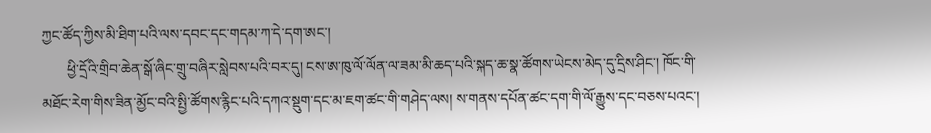ཀྱང་ཚོད་ཀྱིས་མི་ཐིག་པའི་ལས་དབང་དང་གདམ་ཀ་དེ་དག་ཨང་།
       ཕྱི་དྲོའི་གྲིབ་ཆེན་སྒོ་ཞིང་གྲུ་བཞིར་སླེབས་པའི་བར་དུ། ངས་ཨ་ཁུ་ལོ་ལོན་ལ་ཟམ་མི་ཆད་པའི་སྐད་ཆ་སྣ་ཚོགས་ཡེངས་མེད་དུ་དྲིས་ཤིང་། ཁོང་གི་མཐོང་རེག་གིས་ཟིན་མྱོང་བའི་སྤྱི་ཚོགས་རྙིང་པའི་དཀའ་སྡུག་དང་མ་ཇག་ཚང་གི་གཤེད་ལས། ས་གནས་དཔོན་ཚང་དག་གི་ལོ་རྒྱུས་དང་བཅས་པའང་།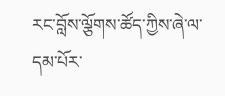རང་བློས་ལྕོགས་ཚོད་ཀྱིས་ཞེ་ལ་དམ་པོར་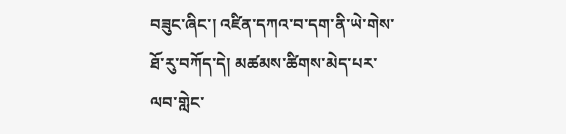བཟུང་ཞིང་། འཛིན་དཀའ་བ་དག་ནི་ཡེ་གེས་ཐོ་རུ་བཀོད་དེ། མཚམས་ཚིགས་མེད་པར་ལབ་གླེང་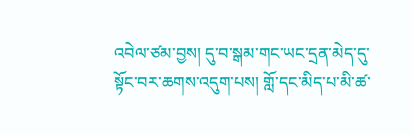འབེལ་ཙམ་བྱས། དུ་བ་སྒམ་གང་ཡང་དྲན་མེད་དུ་སྟོང་བར་ཆགས་འདུག་པས། གློ་དང་མིད་པ་མི་ཚ་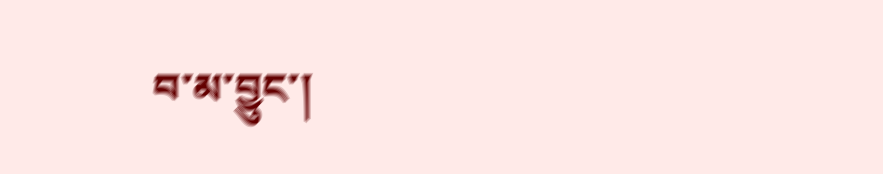བ་མ་བྱུང་།